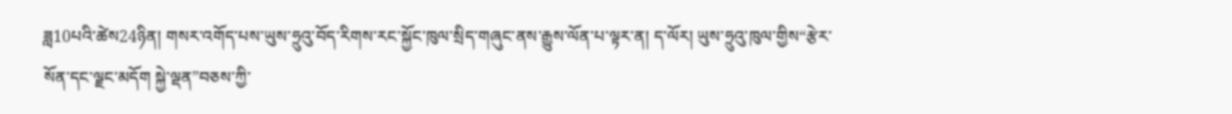ཟླ10པའི་ཚེས24ཉིན། གསར་འགོད་པས་ཡུས་ཧྲུའུ་བོད་རིགས་རང་སྐྱོང་ཁུལ་སྲིད་གཞུང་ནས་རྒྱུས་ལོན་པ་ལྟར་ན། ད་ལོར། ཡུས་ཧྲུའུ་ཁུལ་གྱིས“རྩེར་སོན་དང་ལྗང་མདོག སྐྱེ་ལྡན”བཅས་ཀྱི་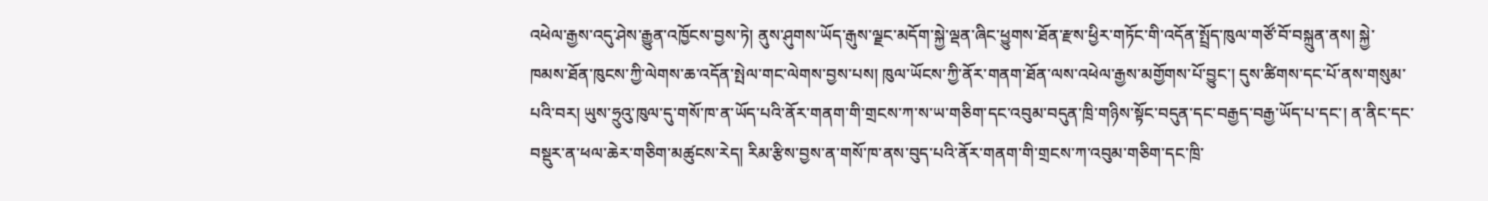འཕེལ་རྒྱས་འདུ་ཤེས་རྒྱུན་འཁྱོངས་བྱས་ཏེ། ནུས་ཤུགས་ཡོད་རྒུས་ལྗང་མདོག་སྐྱེ་ལྡན་ཞིང་ཕྱུགས་ཐོན་རྫས་ཕྱིར་གཏོང་གི་འདོན་སྤྲོད་ཁུལ་གཙོ་བོ་བསྐྲུན་ནས། སྐྱེ་ཁམས་ཐོན་ཁུངས་ཀྱི་ལེགས་ཆ་འདོན་སྤེལ་གང་ལེགས་བྱས་པས། ཁུལ་ཡོངས་ཀྱི་ནོར་གནག་ཐོན་ལས་འཕེལ་རྒྱས་མགྱོགས་པོ་བྱུང་། དུས་ཚིགས་དང་པོ་ནས་གསུམ་པའི་བར། ཡུས་ཧྲུའུ་ཁུལ་དུ་གསོ་ཁ་ན་ཡོད་པའི་ནོར་གནག་གི་གྲངས་ཀ་ས་ཡ་གཅིག་དང་འབུམ་བདུན་ཁྲི་གཉིས་སྟོང་བདུན་དང་བརྒྱད་བརྒྱ་ཡོད་པ་དང་། ན་ནིང་དང་བསྡུར་ན་ཕལ་ཆེར་གཅིག་མཚུངས་རེད། རིམ་རྩིས་བྱས་ན་གསོ་ཁ་ནས་བུད་པའི་ནོར་གནག་གི་གྲངས་ཀ་འབུམ་གཅིག་དང་ཁྲི་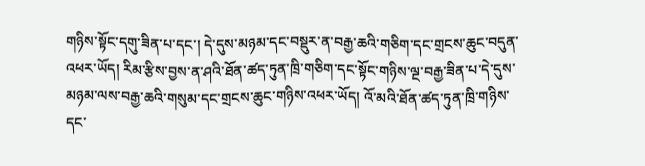གཉིས་སྟོང་དགུ་ཟིན་པ་དང་། དེ་དུས་མཉམ་དང་བསྡུར་ན་བརྒྱ་ཆའི་གཅིག་དང་གྲངས་ཆུང་བདུན་འཕར་ཡོད། རིམ་རྩིས་བྱས་ན་ཤའི་ཐོན་ཚད་ཏུན་ཁྲི་གཅིག་དང་སྟོང་གཉིས་ལྔ་བརྒྱ་ཟིན་པ་དེ་དུས་མཉམ་ལས་བརྒྱ་ཆའི་གསུམ་དང་གྲངས་ཆུང་གཉིས་འཕར་ཡོད། འོ་མའི་ཐོན་ཚད་ཏུན་ཁྲི་གཉིས་དང་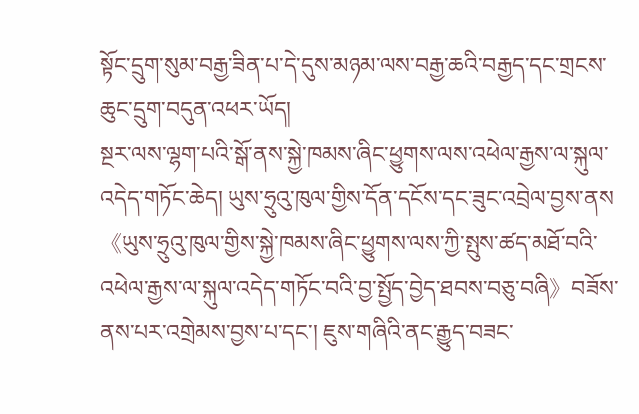སྟོང་དྲུག་སུམ་བརྒྱ་ཟིན་པ་དེ་དུས་མཉམ་ལས་བརྒྱ་ཆའི་བརྒྱད་དང་གྲངས་ཆུང་དྲུག་བདུན་འཕར་ཡོད།
སྔར་ལས་ལྷག་པའི་སྒོ་ནས་སྐྱེ་ཁམས་ཞིང་ཕྱུགས་ལས་འཕེལ་རྒྱས་ལ་སྐུལ་འདེད་གཏོང་ཆེད། ཡུས་ཧྲུའུ་ཁུལ་གྱིས་དོན་དངོས་དང་ཟུང་འབྲེལ་བྱས་ནས《ཡུས་ཧྲུའུ་ཁུལ་གྱིས་སྐྱེ་ཁམས་ཞིང་ཕྱུགས་ལས་ཀྱི་སྤུས་ཚད་མཐོ་བའི་འཕེལ་རྒྱས་ལ་སྐུལ་འདེད་གཏོང་བའི་བྱ་སྤྱོད་བྱེད་ཐབས་བཅུ་བཞི》བཟོས་ནས་པར་འགྲེམས་བྱས་པ་དང་། ཇུས་གཞིའི་ནང་རྒྱུད་བཟང་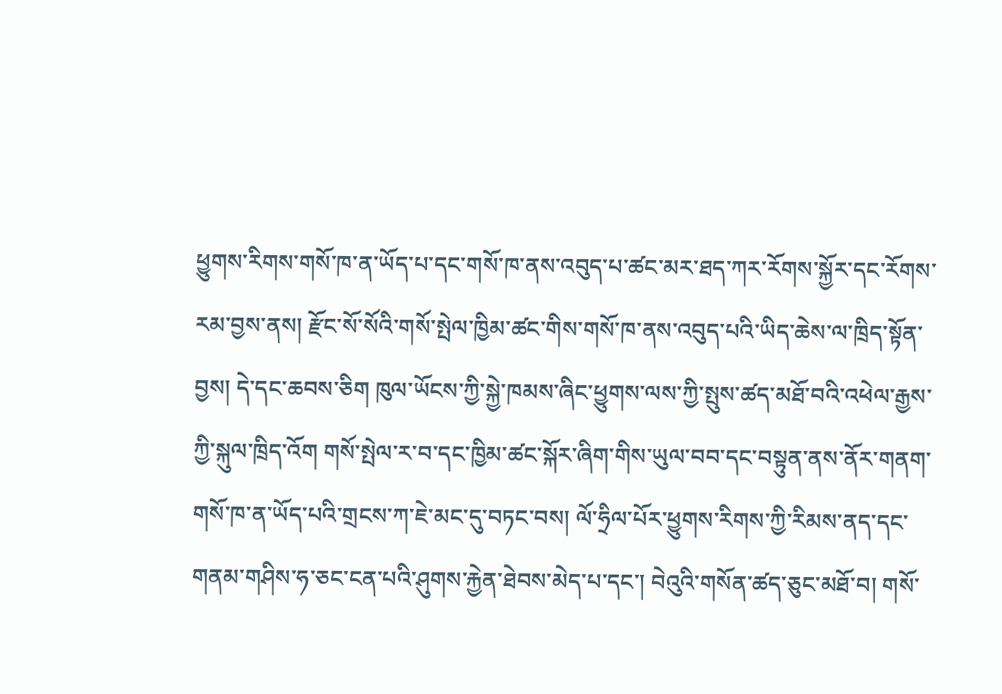ཕྱུགས་རིགས་གསོ་ཁ་ན་ཡོད་པ་དང་གསོ་ཁ་ནས་འབུད་པ་ཚང་མར་ཐད་ཀར་རོགས་སྐྱོར་དང་རོགས་རམ་བྱས་ནས། རྫོང་སོ་སོའི་གསོ་སྤེལ་ཁྱིམ་ཚང་གིས་གསོ་ཁ་ནས་འབུད་པའི་ཡིད་ཆེས་ལ་ཁྲིད་སྟོན་བྱས། དེ་དང་ཆབས་ཅིག ཁུལ་ཡོངས་ཀྱི་སྐྱེ་ཁམས་ཞིང་ཕྱུགས་ལས་ཀྱི་སྤུས་ཚད་མཐོ་བའི་འཕེལ་རྒྱས་ཀྱི་སྐུལ་ཁྲིད་འོག གསོ་སྤེལ་ར་བ་དང་ཁྱིམ་ཚང་སྐོར་ཞིག་གིས་ཡུལ་བབ་དང་བསྟུན་ནས་ནོར་གནག་གསོ་ཁ་ན་ཡོད་པའི་གྲངས་ཀ་ཇེ་མང་དུ་བཏང་བས། ལོ་ཧྲིལ་པོར་ཕྱུགས་རིགས་ཀྱི་རིམས་ནད་དང་གནམ་གཤིས་ཧ་ཅང་ངན་པའི་ཤུགས་རྐྱེན་ཐེབས་མེད་པ་དང་། བེའུའི་གསོན་ཚད་ཅུང་མཐོ་བ། གསོ་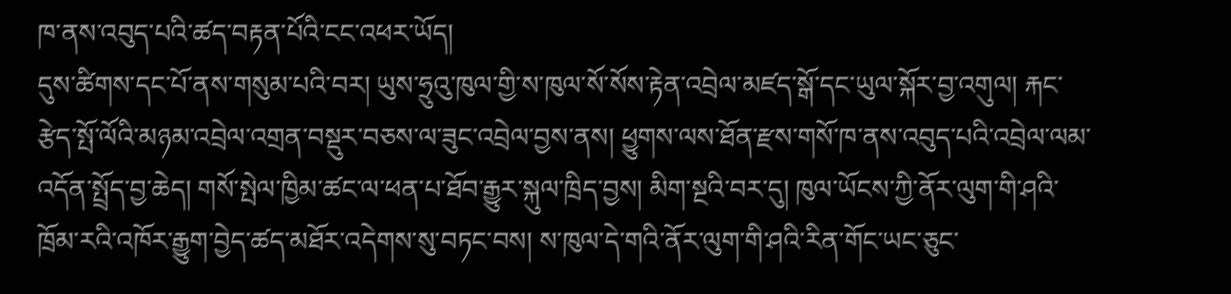ཁ་ནས་འབུད་པའི་ཚད་བརྟན་པོའི་ངང་འཕར་ཡོད།
དུས་ཚིགས་དང་པོ་ནས་གསུམ་པའི་བར། ཡུས་ཧྲུའུ་ཁུལ་གྱི་ས་ཁུལ་སོ་སོས་རྟེན་འབྲེལ་མཛད་སྒོ་དང་ཡུལ་སྐོར་བྱ་འགུལ། རྐང་རྩེད་སྤོ་ལོའི་མཉམ་འབྲེལ་འགྲན་བསྡུར་བཅས་ལ་ཟུང་འབྲེལ་བྱས་ནས། ཕྱུགས་ལས་ཐོན་རྫས་གསོ་ཁ་ནས་འབུད་པའི་འབྲེལ་ལམ་འདོན་སྤྲོད་བྱ་ཆེད། གསོ་སྤེལ་ཁྱིམ་ཚང་ལ་ཕན་པ་ཐོབ་རྒྱུར་སྐུལ་ཁྲིད་བྱས། མིག་སྔའི་བར་དུ། ཁུལ་ཡོངས་ཀྱི་ནོར་ལུག་གི་ཤའི་ཁྲོམ་རའི་འཁོར་རྒྱུག་བྱེད་ཚད་མཐོར་འདེགས་སུ་བཏང་བས། ས་ཁུལ་དེ་གའི་ནོར་ལུག་གི་ཤའི་རིན་གོང་ཡང་ཅུང་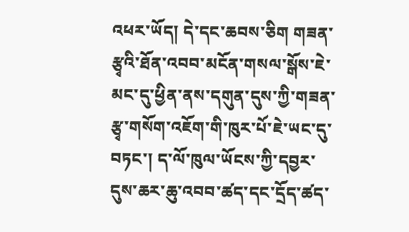འཕར་ཡོད། དེ་དང་ཆབས་ཅིག གཟན་རྩྭའི་ཐོན་འབབ་མངོན་གསལ་སྒོས་ཇེ་མང་དུ་ཕྱིན་ནས་དགུན་དུས་ཀྱི་གཟན་རྩྭ་གསོག་འཇོག་གི་ཁུར་པོ་ཇེ་ཡང་དུ་བཏང་། ད་ལོ་ཁུལ་ཡོངས་ཀྱི་དབྱར་དུས་ཆར་ཆུ་འབབ་ཚད་དང་དྲོད་ཚད་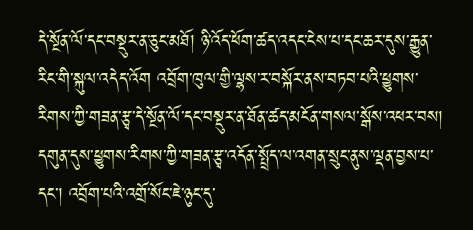དེ་སྔོན་ལོ་དང་བསྡུར་ན་ཅུང་མཐོ། ཉི་འོད་ཕོག་ཚད་འདང་ངེས་པ་དང་ཆར་དུས་རྒྱུན་རིང་གི་སྐུལ་འདེད་འོག འབྲོག་ཁུལ་གྱི་ལྷས་ར་བསྐོར་ནས་བཏབ་པའི་ཕྱུགས་རིགས་ཀྱི་གཟན་རྩྭ་དེ་སྔོན་ལོ་དང་བསྡུར་ན་ཐོན་ཚད་མངོན་གསལ་སྒོས་འཕར་བས། དགུན་དུས་ཕྱུགས་རིགས་ཀྱི་གཟན་རྩྭ་འདོན་སྤྲོད་ལ་འགན་སྲུང་ནུས་ལྡན་བྱས་པ་དང་། འབྲོག་པའི་འགྲོ་སོང་ཇེ་ཉུང་དུ་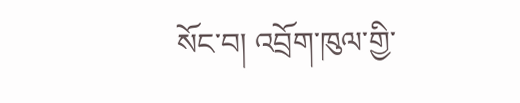སོང་བ། འབྲོག་ཁུལ་གྱི་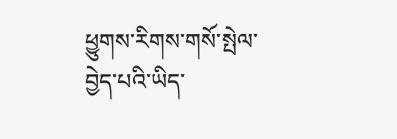ཕྱུགས་རིགས་གསོ་སྤེལ་བྱེད་པའི་ཡིད་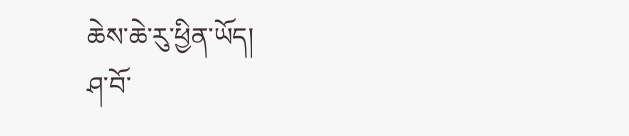ཆེས་ཆེ་རུ་ཕྱིན་ཡོད།
ཤ་བོ་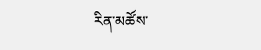རིན་མཚོས་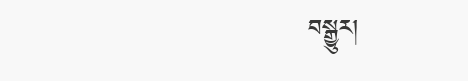བསྒྱུར།